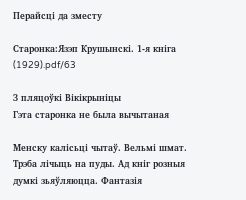Перайсці да зместу

Старонка:Язэп Крушынскі. 1-я кніга (1929).pdf/63

З пляцоўкі Вікікрыніцы
Гэта старонка не была вычытаная

Менску калісьці чытаў. Вельмі шмат. Трэба лічыць на пуды. Ад кніг розныя думкі зьяўляюцца. Фантазія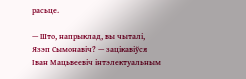расьце.

— Што, напрыклад, вы чыталі, Язэп Сымонавіч? — зацікавіўся Іван Мацьвеевіч інтэлектуальным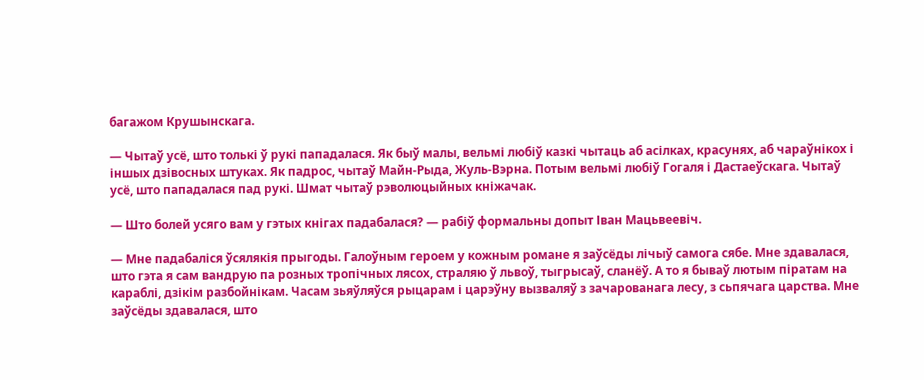багажом Крушынскага.

— Чытаў усё, што толькі ў рукі пападалася. Як быў малы, вельмі любіў казкі чытаць аб асілках, красунях, аб чараўнікох і іншых дзівосных штуках. Як падрос, чытаў Майн-Рыда, Жуль-Вэрна. Потым вельмі любіў Гогаля і Дастаеўскага. Чытаў усё, што пападалася пад рукі. Шмат чытаў рэволюцыйных кніжачак.

— Што болей усяго вам у гэтых кнігах падабалася? — рабіў формальны допыт Іван Мацьвеевіч.

— Мне падабаліся ўсялякія прыгоды. Галоўным героем у кожным романе я заўсёды лічыў самога сябе. Мне здавалася, што гэта я сам вандрую па розных тропічных лясох, страляю ў львоў, тыгрысаў, сланёў. А то я бываў лютым піратам на караблі, дзікім разбойнікам. Часам зьяўляўся рыцарам і царэўну вызваляў з зачарованага лесу, з сьпячага царства. Мне заўсёды здавалася, што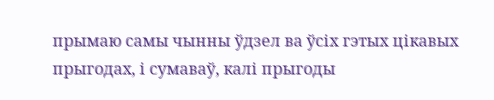прымаю самы чынны ўдзел ва ўсіх гэтых цікавых прыгодах, і сумаваў, калі прыгоды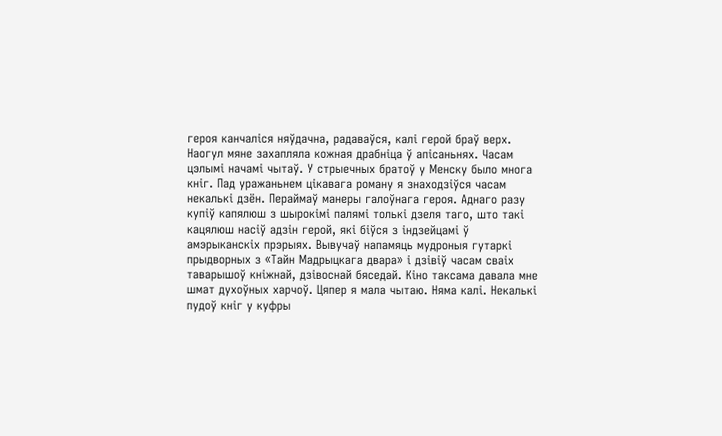героя канчаліся няўдачна, радаваўся, калі герой браў верх. Наогул мяне захапляла кожная драбніца ў апісаньнях. Часам цэлымі начамі чытаў. У стрыечных братоў у Менску было многа кніг. Пад уражаньнем цікавага роману я знаходзіўся часам некалькі дзён. Пераймаў манеры галоўнага героя. Аднаго разу купіў капялюш з шырокімі палямі толькі дзеля таго, што такі кацялюш насіў адзін герой, які біўся з індзейцамі ў амэрыканскіх прэрыях. Вывучаў напамяць мудроныя гутаркі прыдворных з «Тайн Мадрыцкага двара» і дзівіў часам сваіх таварышоў кніжнай, дзівоснай бяседай. Кіно таксама давала мне шмат духоўных харчоў. Цяпер я мала чытаю. Няма калі. Некалькі пудоў кніг у куфры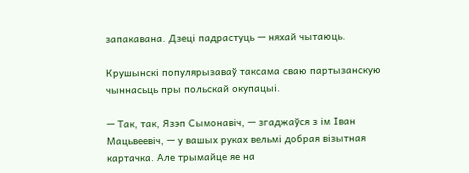запакавана. Дзеці падрастуць — няхай чытаюць.

Крушынскі популярызаваў таксама сваю партызанскую чыннасьць пры польскай окупацыі.

— Так, так, Язэп Сымонавіч, — згаджаўся з ім Іван Мацьвеевіч, — у вашых руках вельмі добрая візытная картачка. Але трымайце яе на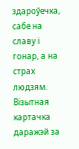здароўечка, сабе на славу і гонар, а на страх людзям. Візытная картачка даражэй за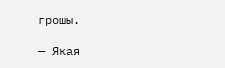грошы.

— Якая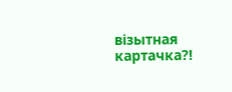візытная картачка?!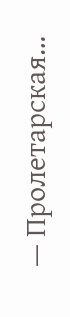— Пролетарская…